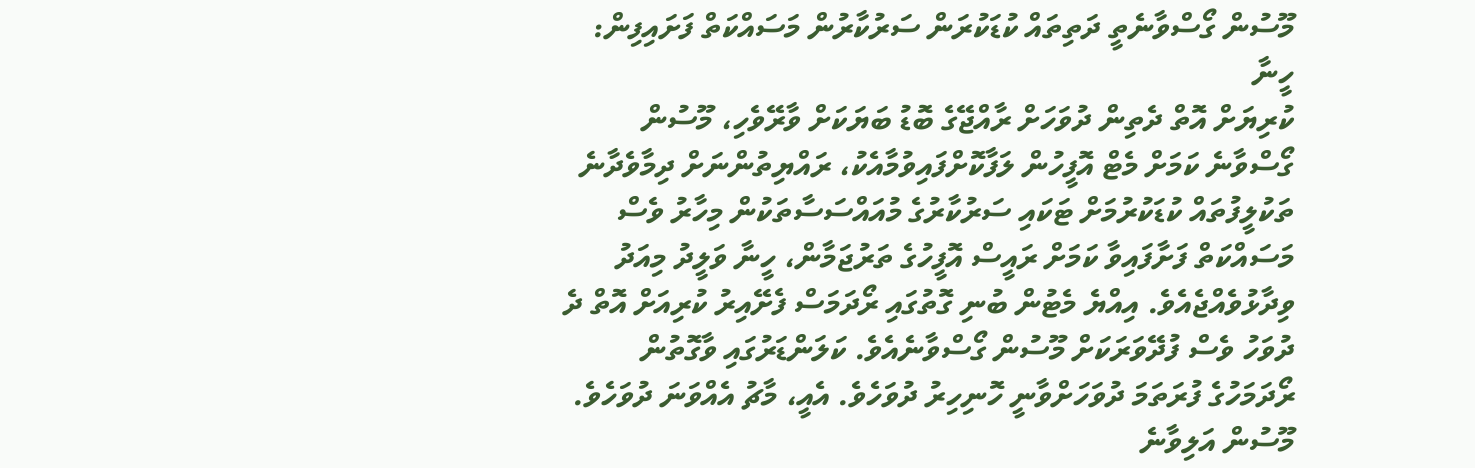މޫސުން ގޯސްވާނެތީ ދަތިތައް ކުޑަކުރަން ސަރުކާރުން މަސައްކަތް ފަށައިފިން: ހީނާ
ކުރިޔަށް އޮތް ދެތިން ދުވަހަށް ރާއްޖޭގެ ބޮޑު ބަޔަކަށް ވާރޭވެހި، މޫސުން ގޯސްވާނެ ކަމަށް މެޓް އޮފީހުން ލަފާކޮށްފައިވުމާއެކު، ރައްޔިތުންނަށް ދިމާވެދާނެ ތަކުލީފުތައް ކުޑަކުރުމަށް ޓަކައި ސަރުކާރުގެ މުއައްސަސާތަކުން މިހާރު ވެސް މަސައްކަތް ފަށާފައިވާ ކަމަށް ރައީސް އޮފީހުގެ ތަރުޖަމާން، ހީނާ ވަލީދު މިއަދު ވިދާޅުވެއްޖެއެވެ. އިއްޔެ މެޓުން ބުނި ގޮތުގައި ރޯދަމަސް ފެށޭއިރު ކުރިއަށް އޮތް ދެ ދުވަހު ވެސް ފުދޭވަރަކަށް މޫސުން ގޯސްވާނެއެވެ. ކަލަންޑަރުގައި ވާގޮތުން ރޯދަމަހުގެ ފުރަތަމަ ދުވަހަށްވާނީ ހޮނިހިރު ދުވަހެވެ. އެއީ، މާޗު އެއްވަނަ ދުވަހެވެ. މޫސުން އަލިވާނެ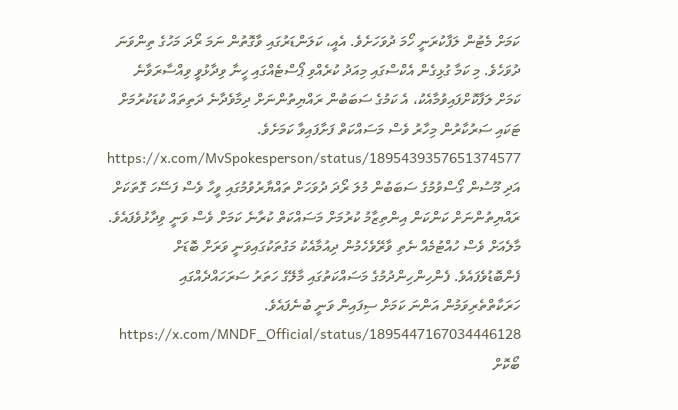ކަމަށް މެޓުން ލަފާކުރަނީ ހޯމަ ދުވަހަށެވެ. އެއީ، ކަލަންޑަރުގައި ވާގޮތުން ނަމަ ރޯދަ މަހުގެ ތިންވަނަ ދުވަހެވެ. މި ކަމާ ގުޅިގެން އެކްސްގައި މިއަދު ކުރެއްވި ޕޯސްޓެއްގައި ހީނާ ވިދާޅުވީ ވިއްސާރަވާނެ ކަމަށް ލަފާކޮށްފައިވުމާއެކު، އެ ކަމުގެ ސަބަބުން ރައްޔިތުންނަށް ދިމާވެދާނެ ދަތިތައް ކުޑަކުރުމަށް ޓަކައި ސަރުކާރުން މިހާރު ވެސް މަސައްކަތް ފަށާފައިވާ ކަމަށެވެ. https://x.com/MvSpokesperson/status/1895439357651374577 އަދި މޫސުން ގޯސްވުމުގެ ސަބަބުން މުލަ ރޯދަ ދުވަހަށް ތައްޔާރުވުމުގައި ވީހާ ވެސް ފަސޭހަ ގޮތަކަށް ރައްޔިތުންނަށް ކަންކަން އިންތިޒާމު ކުރުމަށް މަސައްކަތް ކުރާނެ ކަމަށް ވެސް ވަނީ ވިދާޅުވެފައެވެ. މާލެއަށް ވެސް ހުއްޓުމެއް ނެތި ވާރޭވެހެމުން ދިއުމާއެކު މަގުތަކުގައިވަނީ ވަރަށް ބޮޑަށް ފެންބޮޑުވެފައެވެ. ފެންހިންހިންދުމުގެ މަސައްކަތުގައި މާލޭގެ ހަތަރު ސަރަހައްދެއްގައި ހަރަކާތްތެރިވަމުން އަންނަ ކަމަށް ސިފައިން ވަނީ ބުނެފައެވެ. https://x.com/MNDF_Official/status/1895447167034446128 ބޯކޮށް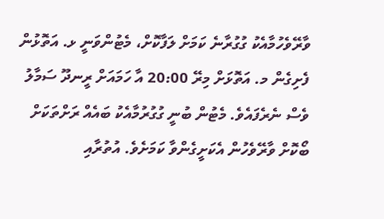ވާރޭވެހުމާއެކު ގުގުރާނެ ކަމަށް ލަފާކޮށް، މެޓުންވަނީ ޅ. އަތޮޅުން ފެށިގެން މ. އަތޮޅަށް މިރޭ 20:00 އާ ހަމައަށް ރީނދޫ ސަމާލު ވެސް ނެރެފައެވެ. މެޓުން ބުނީ ގުގުރުމާއެކު ބައެއް ރަށްތަކަށް ބޯކޮށް ވާރޭވެހުން އެކަށީގެންވާ ކަމަށެވެ. އުތުރާއި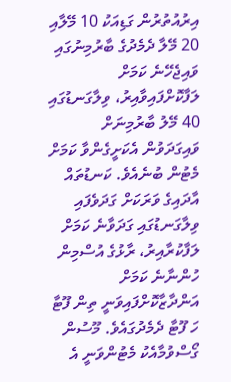އިރުއުތުރުން ގަޑިއަކު 10 މޭލާއި 20 މޭލާ ދެމެދުގެ ބާރުމިނުގައި ވައިޖެހޭނެ ކަމަށް ލަފާކޮށްފައިވާއިރު، ވިލާގަނޑުގައި 40 މޭލު ބާރުމިނަށް ވައިގަދަވުން އެކަށީގެންވާ ކަމަށް މެޓުން ބުނެއެވެ. ކަނޑުތައް އާދައިގެ ވަރަކަށް ގަދަވެފައި ވިލާގަނޑުގައި ގަދަވާނެ ކަމަށް ލަފާކުރާއިރު، ރާޅުގެ އުސްމިން ހުންނާނެ ކަމަށް އަންދާޒާކޮށްފައިވަނީ ތިން ފޫޓާ ހަ ފޫޓާ ދެމެދުގައެވެ. މޫސުން ގޯސްވުމާއެކު މެޓުންވަނީ އެ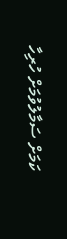ކަމަށް ސަމާލުވުމަށް ހުރިހާ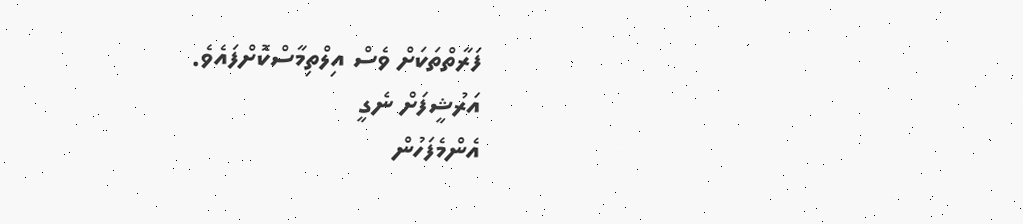ފަރާތްތަކަށް ވެސް އިލްތިމާސްކޮށްފައެވެ.
އަރުޝީފަށް ނެގީ
އެންމެފަހުން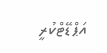އަޕްޑޭޓްކުރީ